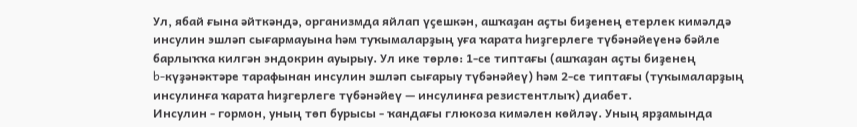Ул, ябай ғына әйткәндә, организмда яйлап үҫешкән, ашҡаҙан аҫты биҙенең етерлек кимәлдә инсулин эшләп сығармауына һәм туҡымаларҙың уға ҡарата һиҙгерлеге түбәнәйеүенә бәйле барлыҡҡа килгән эндокрин ауырыу. Ул ике төрлө: 1‑се типтағы (ашҡаҙан аҫты биҙенең b‑күҙәнәктәре тарафынан инсулин эшләп сығарыу түбәнәйеү) һәм 2‑се типтағы (туҡымаларҙың инсулинға ҡарата һиҙгерлеге түбәнәйеү — инсулинға резистентлыҡ) диабет.
Инсулин - гормон, уның төп бурысы - ҡандағы глюкоза кимәлен көйләү. Уның ярҙамында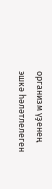организм үҙенең эшкә һәләтлелеген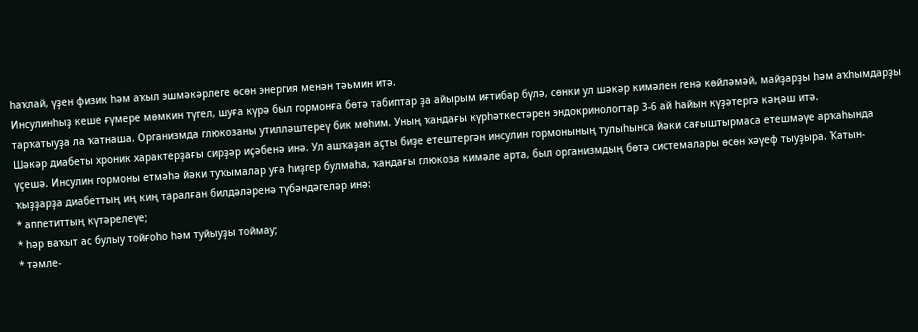һаҡлай, үҙен физик һәм аҡыл эшмәкәрлеге өсөн энергия менән тәьмин итә.
Инсулинһыҙ кеше ғүмере мөмкин түгел, шуға күрә был гормонға бөтә табиптар ҙа айырым иғтибар бүлә, сөнки ул шәкәр кимәлен генә көйләмәй, майҙарҙы һәм аҡһымдарҙы тарҡатыуҙа ла ҡатнаша. Организмда глюкозаны утилләштереү бик мөһим. Уның ҡандағы күрһәткестәрен эндокринологтар 3-6 ай һайын күҙәтергә кәңәш итә.
Шәкәр диабеты хроник характерҙағы сирҙәр иҫәбенә инә. Ул ашҡаҙан аҫты биҙе етештергән инсулин гормонының тулыһынса йәки сағыштырмаса етешмәүе арҡаһында үҫешә. Инсулин гормоны етмәһә йәки туҡымалар уға һиҙгер булмаһа, ҡандағы глюкоза кимәле арта, был организмдың бөтә системалары өсөн хәүеф тыуҙыра. Ҡатын-ҡыҙҙарҙа диабеттың иң киң таралған билдәләренә түбәндәгеләр инә:
* аппетиттың күтәрелеүе;
* һәр ваҡыт ас булыу тойғоһо һәм туйыуҙы тоймау;
* тәмле-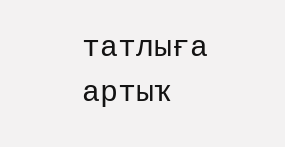татлыға артыҡ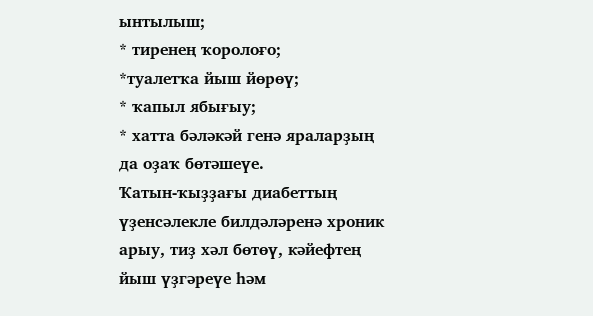ынтылыш;
* тиренең ҡоролоғо;
*туалетҡа йыш йөрөү;
* ҡапыл ябығыу;
* хатта бәләкәй генә яраларҙың да оҙаҡ бөтәшеүе.
Ҡатын-ҡыҙҙағы диабеттың үҙенсәлекле билдәләренә хроник арыу, тиҙ хәл бөтөү, кәйефтең йыш үҙгәреүе һәм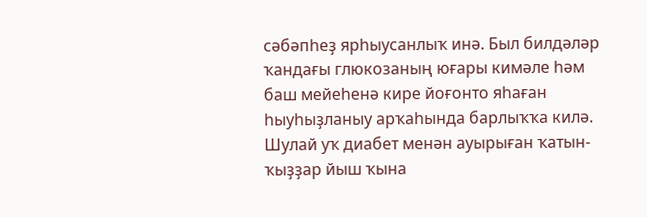сәбәпһеҙ ярһыусанлыҡ инә. Был билдәләр ҡандағы глюкозаның юғары кимәле һәм баш мейеһенә кире йоғонто яһаған һыуһыҙланыу арҡаһында барлыҡҡа килә. Шулай уҡ диабет менән ауырыған ҡатын-ҡыҙҙар йыш ҡына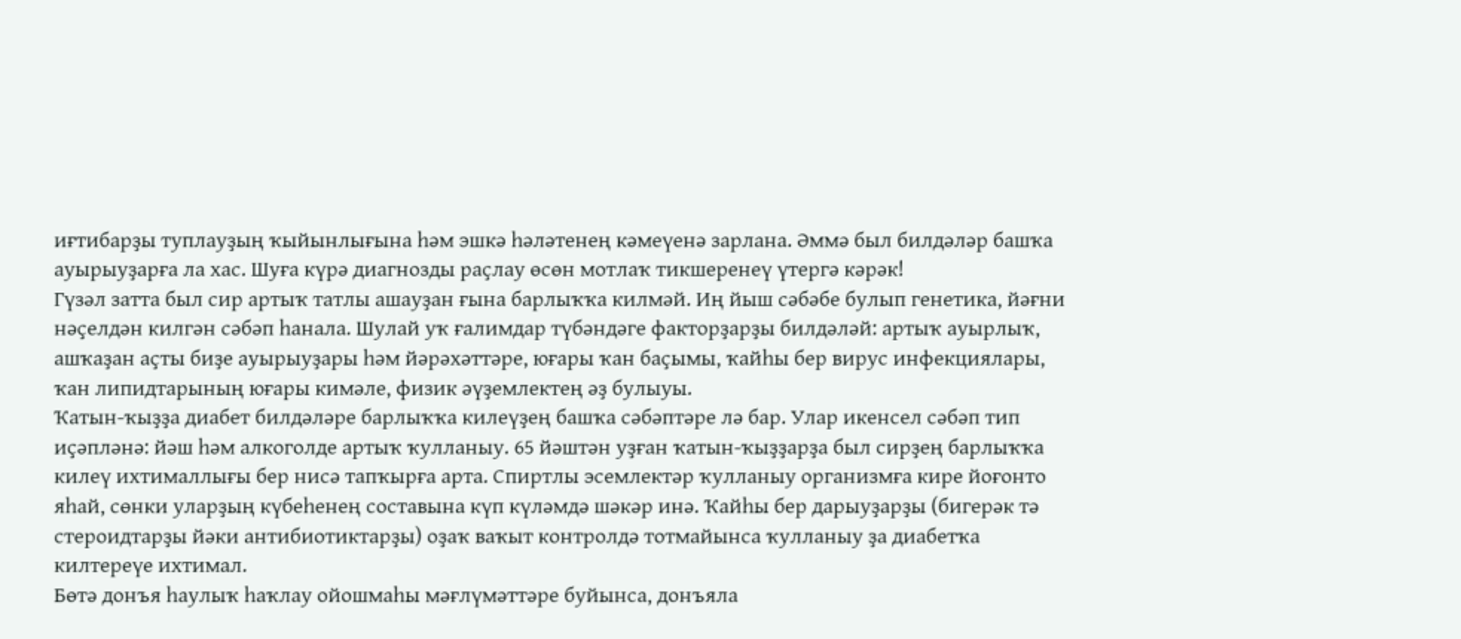иғтибарҙы туплауҙың ҡыйынлығына һәм эшкә һәләтенең кәмеүенә зарлана. Әммә был билдәләр башҡа ауырыуҙарға ла хас. Шуға күрә диагнозды раҫлау өсөн мотлаҡ тикшеренеү үтергә кәрәк!
Гүзәл затта был сир артыҡ татлы ашауҙан ғына барлыҡҡа килмәй. Иң йыш сәбәбе булып генетика, йәғни нәҫелдән килгән сәбәп һанала. Шулай уҡ ғалимдар түбәндәге факторҙарҙы билдәләй: артыҡ ауырлыҡ, ашҡаҙан аҫты биҙе ауырыуҙары һәм йәрәхәттәре, юғары ҡан баҫымы, ҡайһы бер вирус инфекциялары, ҡан липидтарының юғары кимәле, физик әүҙемлектең әҙ булыуы.
Ҡатын-ҡыҙҙа диабет билдәләре барлыҡҡа килеүҙең башҡа сәбәптәре лә бар. Улар икенсел сәбәп тип иҫәпләнә: йәш һәм алкоголде артыҡ ҡулланыу. 65 йәштән уҙған ҡатын-ҡыҙҙарҙа был сирҙең барлыҡҡа килеү ихтималлығы бер нисә тапҡырға арта. Спиртлы эсемлектәр ҡулланыу организмға кире йоғонто яһай, сөнки уларҙың күбеһенең составына күп күләмдә шәкәр инә. Ҡайһы бер дарыуҙарҙы (бигерәк тә стероидтарҙы йәки антибиотиктарҙы) оҙаҡ ваҡыт контролдә тотмайынса ҡулланыу ҙа диабетҡа килтереүе ихтимал.
Бөтә донъя һаулыҡ һаҡлау ойошмаһы мәғлүмәттәре буйынса, донъяла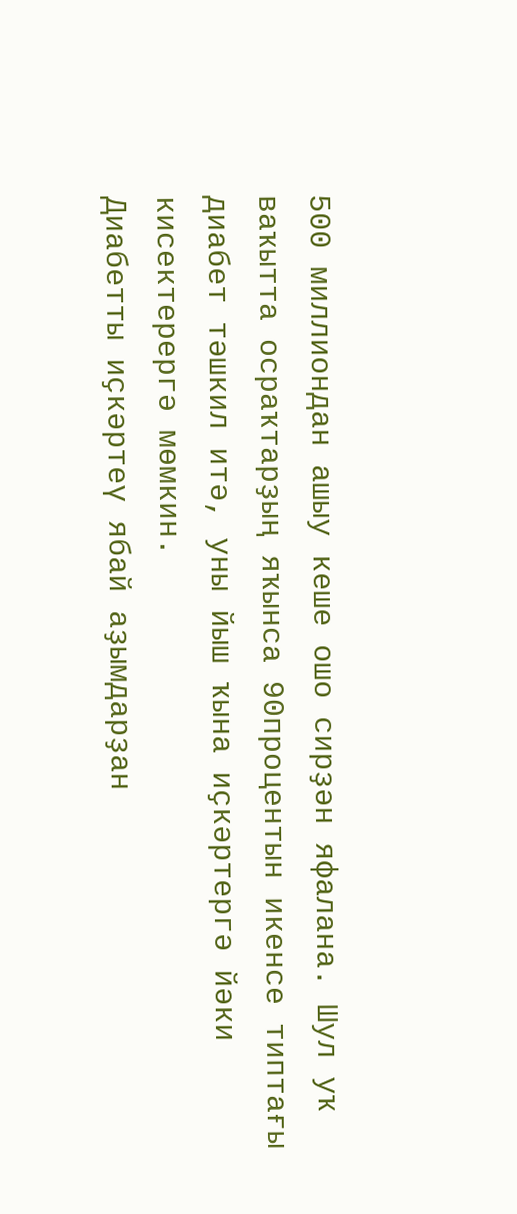500 миллиондан ашыу кеше ошо сирҙән яфалана. Шул уҡ ваҡытта осраҡтарҙың яҡынса 90процентын икенсе типтағы диабет тәшкил итә, уны йыш ҡына иҫкәртергә йәки кисектерергә мөмкин.
Диабетты иҫкәртеү ябай аҙымдарҙан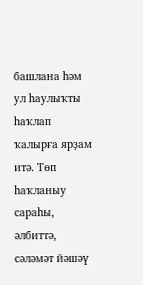башлана һәм ул һаулыҡты һаҡлап ҡалырға ярҙам итә. Төп һаҡланыу сараһы, әлбиттә, сәләмәт йәшәү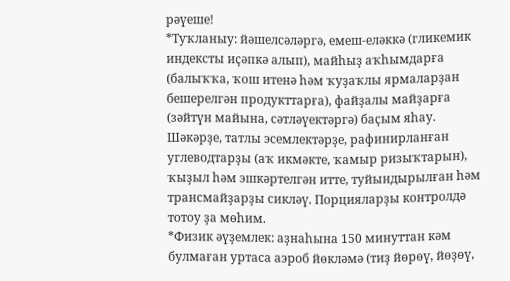рәүеше!
*Туҡланыу: йәшелсәләргә, емеш-еләккә (гликемик индексты иҫәпкә алып), майһыҙ аҡһымдарға (балыҡҡа, ҡош итенә һәм ҡуҙаҡлы ярмаларҙан бешерелгән продукттарға), файҙалы майҙарға (зәйтүн майына, сәтләүектәргә) баҫым яһау. Шәкәрҙе, татлы эсемлектәрҙе, рафинирланған углеводтарҙы (аҡ икмәкте, ҡамыр ризыҡтарын), ҡыҙыл һәм эшкәртелгән итте, туйындырылған һәм трансмайҙарҙы сикләү. Порцияларҙы контролдә тотоу ҙа мөһим.
*Физик әүҙемлек: аҙнаһына 150 минуттан кәм булмаған уртаса аэроб йөкләмә (тиҙ йөрөү, йөҙөү,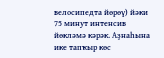велосипедта йөрөү) йәки 75 минут интенсив йөкләмә кәрәк. Аҙнаһына ике тапҡыр көс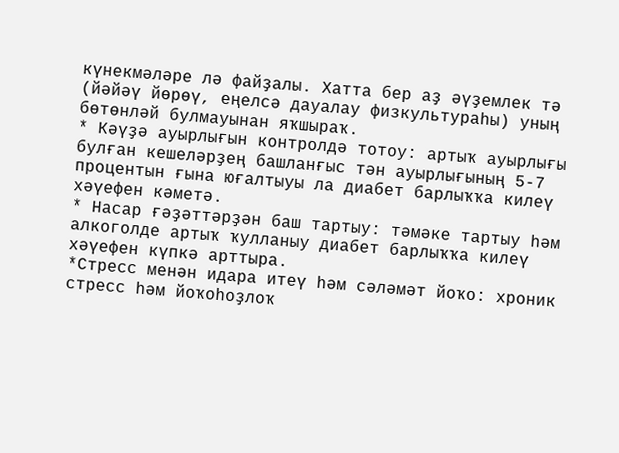күнекмәләре лә файҙалы. Хатта бер аҙ әүҙемлек тә (йәйәү йөрөү, еңелсә дауалау физкультураһы) уның бөтөнләй булмауынан яҡшыраҡ.
* Кәүҙә ауырлығын контролдә тотоу: артыҡ ауырлығы булған кешеләрҙең башланғыс тән ауырлығының 5-7 процентын ғына юғалтыуы ла диабет барлыҡҡа килеү хәүефен кәметә.
* Насар ғәҙәттәрҙән баш тартыу: тәмәке тартыу һәм алкоголде артыҡ ҡулланыу диабет барлыҡҡа килеү хәүефен күпкә арттыра.
*Стресс менән идара итеү һәм сәләмәт йоҡо: хроник стресс һәм йоҡоһоҙлоҡ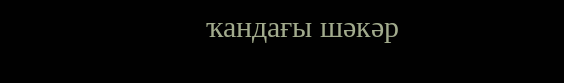ҡандағы шәкәр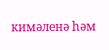кимәленә һәм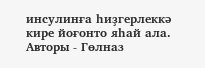инсулинға һиҙгерлеккә кире йоғонто яһай ала.
Авторы - Гөлназ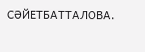СӘЙЕТБАТТАЛОВА.